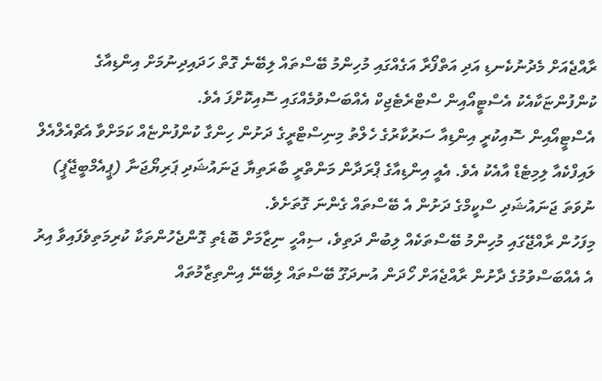ރާއްޖެއަށް މެދުނުކެނޑި އަދި އަތްފޯރާ އަގެއްގައި މުހިންމު ބޭސްތައް ލިބޭނެ ގޮތް ހަދައިދިނުމަށް އިންޑިއާގެ ކުންފުންޏަކާއެކު އެސްޓީއޯއިން ސްޓްރެޓެޖިކް އެއްބަސްވުމެއްގައި ސޮއިކޮށްފަ އެވެ.
އެސްޓީއޯއިން ސޮއިކުރީ އިންޑިއާ ސަރުކާރުގެ ހެލްތު މިނިސްޓްރީގެ ދަށުން ހިންގާ ކުންފުންޏެއް ކަމަށްވާ އެޗްއެލްއެލް ލައިފްކެއާ ލިމިޓެޑް އާއެކު އެވެ. އެއީ އިންޑިއާގެ ޕްރަދާން މަންތްރީ ބާރަތިޔާ ޖަނައުޝަދި ޕަރިޔޯޖަނާ (ޕީއެމްބީޖޭޕީ) ނުވަތަ ޖަނައުޝަދި ސްކީމްގެ ދަށުން އެ ބޭސްތައް ގެންނަ ގޮތަށެވެ.
މިފަހުން ރާއްޖޭގައި މުހިންމު ބޭސްތަކެއް ލިބުން ދަތިވެ، ސިއްހީ ނިޒާމަށް ބޮޑެތި ގޮންޖެހުންތަކާ ކުރިމަތިވެފައިވާ އިރު އެ އެއްބަސްވުމުގެ ދާށުން ރާއްޖެއަށް ހޯދަން އުނދަގޫ ބޭސްތައް ލިބޭނޭ އިންތިޒާމުތައް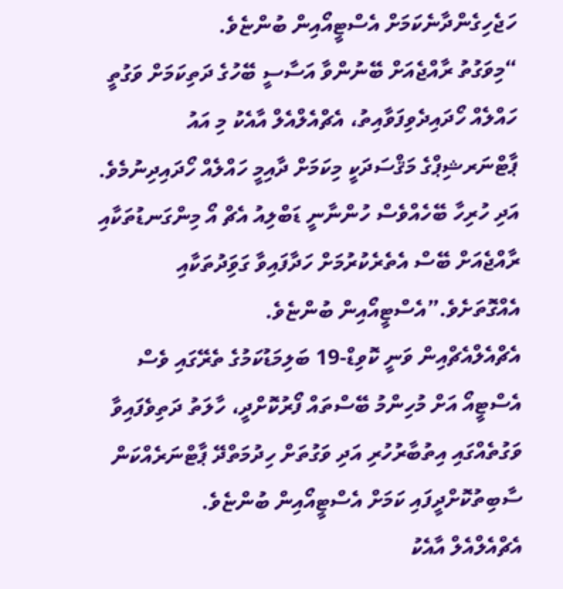ހަޖެހިގެންދާނެކަމަށް އެސްޓީއޯއިން ބުންޏެވެ.
“މިވަގުތު ރާއްޖެއަށް ބޭނުންވާ އަސާސީ ބޭހުގެ ދަތިކަމަށް ވަގުތީ ހައްލެއް ހޯދައިދެވިފަވާއިތު، އެޗްއެލްއެލް އާއެކު މި އައު ޕާޓްނަރޝިޕްގެ މަޤްސަދަކީ މިކަމަށް ދާއިމީ ހައްލެއް ހޯދައިދިނުމެވެ. އަދި ހުރިހާ ބޭހެއްވެސް ހުންނާނީ ޑަބްލިއު އެޗް އޯ މިންގަނޑުތަކާއި ރާއްޖެއަށް ބޭސް އެތެރެކުރުމަށް ހަދާފައިވާ ގަވަިދުތަކާއި އެއްގޮތަށެވެ.”އެސްޓީއޯއިން ބުންޏެވެ.
އެޗްއެލްއެޗްއިން ވަނީ ކޮވިޑް-19 ބަލިމަޑުކަމުގެ ތެރޭގައި ވެސް އެސްޓީއޯ އަށް މުހިންމު ބޭސްތައް ފޯރުކޮށްދީ، ހާލަތު ދަތިވެފައިވާ ވަގުތެއްގައި އިތުބާރުހުރި އަދި ވަގުތަށް ހިދުމަތްދޭ ޕާޓްނަރެއްކަން ސާބިތުކޮށްދީފައި ކަމަށް އެސްޓީއޯއިން ބުންޏެވެ.
އެޗްއެލްއެލް އާއެކު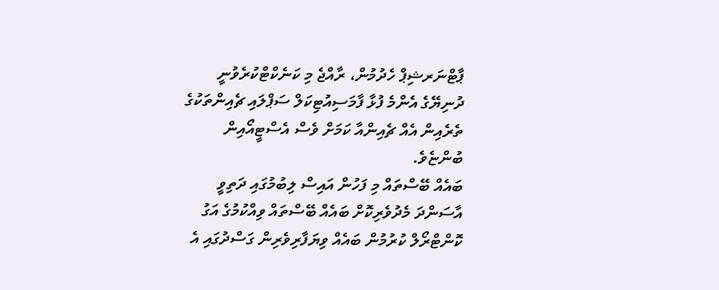ޕާޓްނަރޝިޕް ހެދުމުން، ރާއްޖެ މި ކަނެކްޓްކުރެވުނީ ދުނިޔޭގެ އެންމެ ފުޅާ ފާމަސިއުޓިކަލް ސަޕްލައި ޗެއިންތަކުގެ ތެރެއިން އެއް ޗެއިންއާ ކަމަށް ވެސް އެސްޓީއޯއިން ބުންޏެވެ.
ބައެއް ބޭސްތައް މި ފަހުން އައިސް ލިބުމުގައި ދަތިވީ އާސަންދަ މެދުވެރިކޮށް ބައެއް ބޭސްތައް ވިއްކުމުގެ އަގު ކޮންޓްރޯލް ކުރުމުން ބައެއް ވިޔަފާރިވެރިން ގަސްދުގައި އެ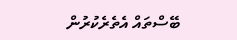ބޭސްތައް އެތެރެކުރުން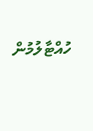ހުއްޓާލުމުން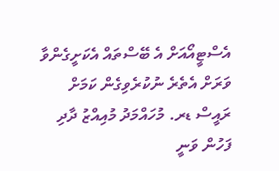އެސްޓީއޯއަށް އެ ބޭސްތައް އެކަށީގެންވާ ވަރަށް އެތެރެ ނުކުރެވިގެން ކަމަށް ރައީސް ޑރ. މުހައްމަދު މުއިއްޒު ދާދި ފަހުން ވަނީ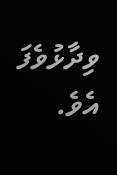ވިދާޅުވެފަ އެވެ.